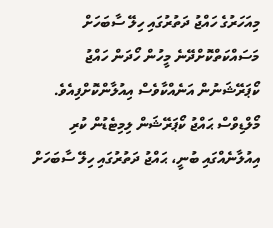މިއަހަރުގެ ހައްޖު ދަތުރުގައި ހިލޭ ސާބަހަށް މަސައްކަތްކޮށްދޭނެ މީހުން ހޯދަން ހައްޖު ކޯޕަރޭޝަނުން އަނެއްކާވެސް އިއުލާންކޮށްފިއެވެ.
މޯލްޑިވްސް ޙައްޖު ކޯޕަރޭޝަން ލިމިޓެޑުން ކުރި އިއުލާނެއްގައި ބުނީ، ޙައްޖު ދަތުރުގައި ހިލޭ ސާބަހަށް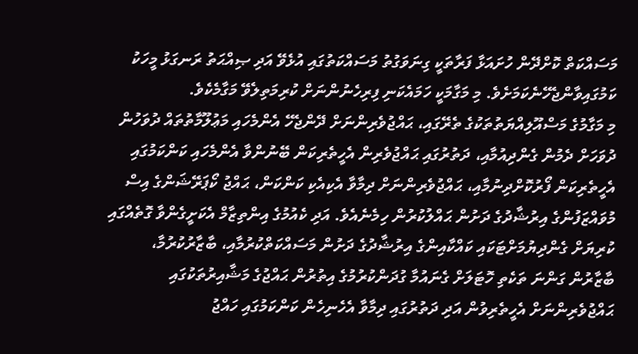މަސައްކަތް ކޮށްދޭން ހުށައަޅާ ފަރާތަކީ ގިނަވަގުތު މަސައްކަތުގައި އުޅެވޭ އަދި ޞިއްޙަތު ރަނގަޅު މީހަކު ކަމުގައިވާންޖެހޭނެކަމަށެވެ. މި މަގާމަކީ ހަމައެކަނި ފިރިހެނުންނަށް ކުރިމަތިލެވޭ މަގާމެކެވެ.
މި މަގާމުގެ މަސްއޫލިއްޔަތުތަކުގެ ތެރޭގައި، ޙައްޖުވެރިންނަށް ދޭންޖެހޭ އެންމެހައި މަޢުލޫމާތުތައް ދުވަހުން ދުވަހަށް ދެމުން ގެންދިއުމާއި، ދަތުރުގައި ޙައްޖުވެރިން އެހީތެރިކަން ބޭނުންވާ އެންމެހައި ކަންކަމުގައި އެހީތެރިކަން ފޯރުކޮށްދިނުމާއި، ޙައްޖުވެރިންނަށް ދިމާވާ އެކިއެކި ކަންކަން، ޙައްޖު ކޯޕަރޭޝަންގެ އިސް މުވައްޒަފުންގެ އިރުޝާދުގެ ދަށުން ޙައްލުކުރުން ހިމެނެއެވެ. އަދި ކެއުމުގެ އިންތިޒާމް އެކަށީގެންވާ ގޮތެއްގައި ކުރިޔަށް ގެންދިޔުމަށްޓަކައި ކައްކާއިންގެ އިރުޝާދުގެ ދަށުން މަސައްކަތްކުރުމާއި، ބާޒާރުކުރުމާ، ބާޒާރުން ގަންނަ ތަކެތި ހޮޓަލަށް ގެނައުމާ ގުދަންކުރުމުގެ އިތުރުން ޙައްޖުގެ މަޝާއިރުތަކުގައި ޙައްޖުވެރިންނަށް އެހީތެރިވުން އަދި ދަތުރުގައި ދިމާވާ އެހެނިހެން ކަންކަމުގައި ހައްޖު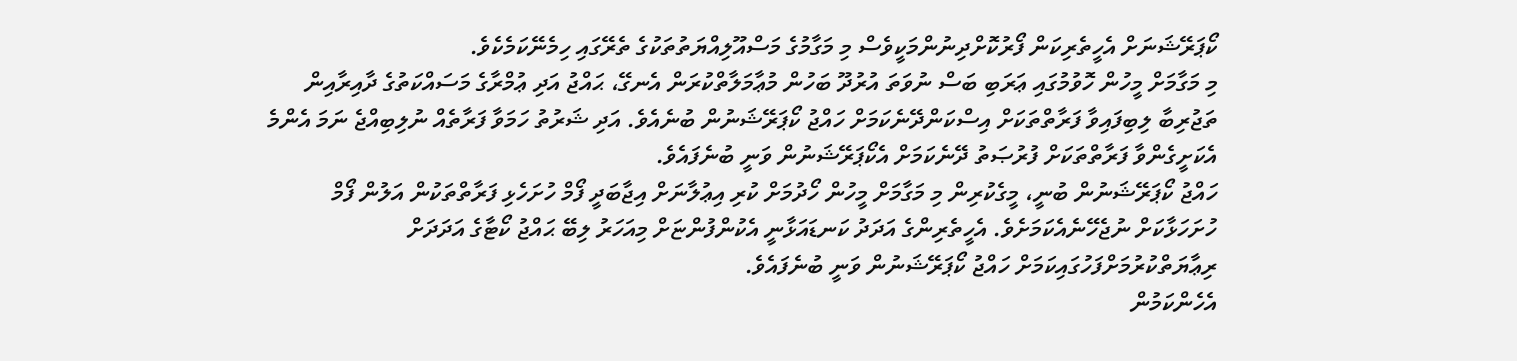ކޯޕަރޭޝަނަށް އެހީތެރިކަން ފޯރުކޮށްދިނުންމަކީވެސް މި މަގާމުގެ މަސްއޫލިއްޔަތުތަކުގެ ތެރޭގައި ހިމެނޭކަމެކެވެ.
މި މަގާމަށް މީހުން ހޮވުމުގައި ޢަރަބި ބަސް ނުވަތަ އުރުދޫ ބަހުން މުޢާމަލާތްކުރަން އެނގޭ، ޙައްޖު އަދި ޢުމްރާގެ މަސައްކަތުގެ ދާއިރާއިން ތަޖުރިބާ ލިބިފައިވާ ފަރާތްތަކަށް އިސްކަންދޭނެކަމަށް ހައްޖު ކޯޕަރޭޝަނުން ބުނެއެވެ. އަދި ޝަރުތު ހަމަވާ ފަރާތެއް ނުލިބިއްޖެ ނަމަ އެންމެ އެކަށީގެންވާ ފަރާތްތަކަށް ފުރުޞަތު ދޭނެކަމަށް އެކޯޕަރޭޝަނުން ވަނީ ބުނެފައެވެ.
ހައްޖު ކޯޕަރޭޝަނުން ބުނީ، މީގެކުރިން މި މަގާމަށް މީހުން ހޯދުމަށް ކުރި އިޢުލާނަށް އިޖާބަދީ ފޯމް ހުށަހެޅި ފަރާތްތަކުން އަލުން ފޯމް ހުށަހަޅާކަށް ނުޖެހޭނެއެކަމަށެވެ. އެހީތެރިންގެ އަދަދު ކަނޑައަޅާނީ އެކުންފުންޏަށް މިއަހަރު ލިބޭ ޙައްޖު ކޯޓާގެ އަދަދަށް ރިޢާޔަތްކުރުމަށްފަހުގައިކަމަށް ހައްޖު ކޯޕަރޭޝަނުން ވަނީ ބުނެފައެވެ.
އެހެންކަމުން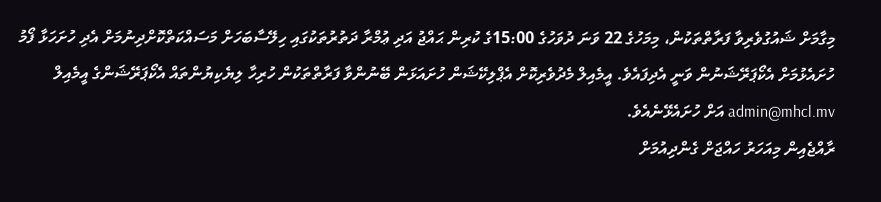މިގާމަށް ޝައުގުވެރިވާ ފަރާތްތަކުން، މިމަހުގެ 22 ވަނަ ދުވަހުގެ 15:00ގެ ކުރިން ޙައްޖު އަދި ޢުމްރާ ދަތުރުތަކުގައި ހިލޭސާބަހަށް މަސައްކަތްކޮށްދިނުމަށް އެދި ހުށަހަޅާ ފޯމު ހުށައެޅުމަށް އެކޯޕަރޭޝަނުން ވަނީ އެދިފައެވެ. އީމެއިލް މެދުވެރިކޮށް އެޕްލިކޭޝަން ހުށައަޅަން ބޭނުންވާ ފަރާތްތަކުން ހުރިހާ ލިޔެކިޔުންތައް އެކޯޕަރޭޝަންގެ އީމެއިލް admin@mhcl.mv އަށް ހުށައެޅޭނެއެވެ.
ރާއްޖެއިން މިއަހަރު ހައްޖަށް ގެންދިއުމަށް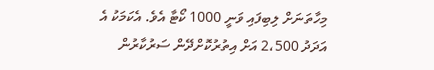މިހާތަނަށް ލިބިފައި ވަނީ 1000 ކޯޓާ އެވެ. އެކަމަކު އެ އަދަދު 2،500 އަށް އިތުރުކޮށްދޭން ސަރުކާރުން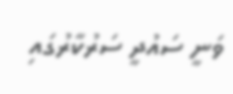ވަނީ ސައުދީ ސަރުކާރުގައި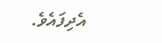އެދިފައެވެ.